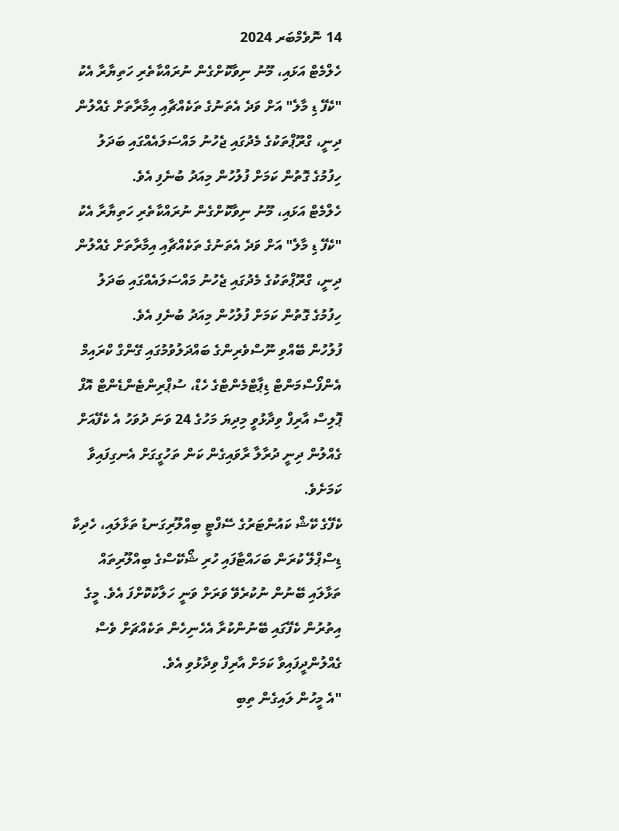14 ނޮވެމްބަރ 2024
ހެލްމެޓް އަޅައި، މޫނު ނިވާކޮށްގެން ނުރައްކާތެރި ހަތިޔާރާ އެކު "ކެފޭ ޑި މާލެ" އަށް ވަދެ އެތަނުގެ ތަކެއްޗާއި އިމާރާތަށް ގެއްލުން ދިނީ، ގްރޫޕްތަކުގެ މެދުގައި ޖެހުނު މައްސަލައެއްގައި ބަދަލު ހިފުމުގެ ގޮތުން ކަމަށް ފުލުހުން މިއަދު ބުނެފި އެވެ.
ހެލްމެޓް އަޅައި، މޫނު ނިވާކޮށްގެން ނުރައްކާތެރި ހަތިޔާރާ އެކު "ކެފޭ ޑި މާލެ" އަށް ވަދެ އެތަނުގެ ތަކެއްޗާއި އިމާރާތަށް ގެއްލުން ދިނީ، ގްރޫޕްތަކުގެ މެދުގައި ޖެހުނު މައްސަލައެއްގައި ބަދަލު ހިފުމުގެ ގޮތުން ކަމަށް ފުލުހުން މިއަދު ބުނެފި އެވެ.
ފުލުހުން ބޭއްވި ނޫސްވެރިންގެ ބައްދަލުވުމުގައި ގޭންގް ކްރައިމް އެންފޯސްމަންޓް ޑިޕާޓްމެންޓްގެ ހެޑް، ސުޕްރިންޓެންޑެންޓް އޮފް ޕޮލިސް އާރިފް ވިދާޅުވީ މިދިޔަ މަހުގެ 24 ވަނަ ދުވަހު އެ ކެފޭއަށް ގެއްލުން ދިނީ ދުރާލާ ރާވައިގެން ކަން ތަހުގީގަށް އެނގިފައިވާ ކަމަށެވެ.
ކެފޭގެ ކޭޝް ކައުންޓަރުގެ ސޭފްޓީ ބިއްލޫރިގަނޑު ތަޅާލައި، ހެދިކާ ޑިސްޕްލޭ ކުރަން ބަހައްޓާފައި ހުރި ޝޯކޭސްގެ ބިއްލޫރިތައް ތަޅާލައި ބޭނުން ނުކުރެވޭ ވަރަށް ވަނީ ހަލާކުކޮށްފަ އެވެ. މީގެ އިތުރުން ކެފޭގައި ބޭނުންކުރާ އެހެނިހެން ތަކެއްޗަށް ވެސް ގެއްލުންދީފައިވާ ކަމަށް އާރިފް ވިދާޅުވި އެވެ.
"އެ މީހުން ލައިގެން ތިބި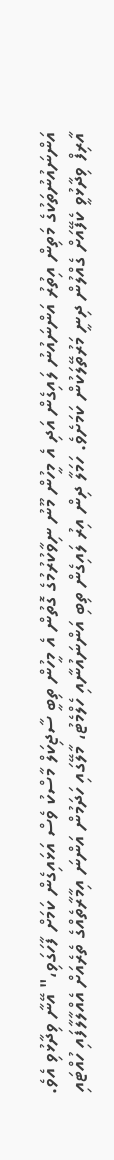އަންނައުނުތަކުގެ މަތިން އިތުރު އަންނައުނު ލައިގެން އަދި އެ މީހުން މޫނު ނިވާކުރުމުގެ ގޮތުން އެ މީހުން ތިބީ ސާޖިކަލް މާސްކު ވެސް އަޅައިގެން ކަމަށް ފާހަގަވި،" އޭނާ ވިދާޅުވި އެވެ.
އާރިފް ވިދާޅުވީ ކެފޭއަށް ގެއްލުން ދިނީ މަރުތޭލަކުން ކަމަށެވެ. ހަމަލާ ދިން އިރު ލައިގެން ތިބި އަންނައުނާއި ހެލްމެޓު، މާލޭގައި ހަދަމުން އަންނަ އިމާރާތެއްގެ ތެރެއަށް އެއްލާލާފައި ހުއްޓައި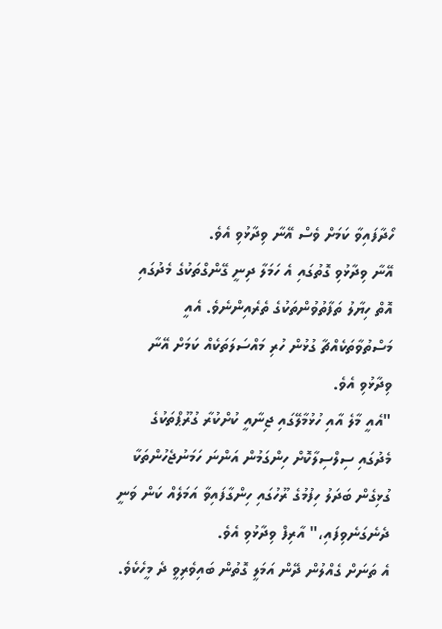ހޯދާފައިވާ ކަމަށް ވެސް އޭނާ ވިދާޅުވި އެވެ.
އޭނާ ވިދާޅުވި ގޮތުގައި އެ ހަމަލާ ދިނީ ގޭންގްތަކުގެ މެދުގައި އޮތް ހިޔާލު ތަފާތުވުންތަކުގެ ތެރެއިންނެވެ. އެއީ މަސްތުވާތަކެއްޗާ ގުޅުން ހުރި މައްސަލަތަކެއް ކަމަށް އޭނާ ވިދާޅުވި އެވެ.
"އެއީ މާލެ އާއި ހުޅުމާލޭގައި ޖިނާއީ ކުށްކުރާ ގުރޫޕްތަކުގެ މެދުގައި ސިލްސިލާކޮށް ހިންގަމުން އަންނަ ހަމަނުޖެހުންތަކާ ގުޅިގެން ބަދަލު ހިފުމުގެ ރޫހުގައި ހިންގާފައިވާ އަމަލެއް ކަން ވަނީ ދެނެގަނެވިފައި،" އާރިފް ވިދާޅުވި އެވެ.
އެ ތަނަށް ގެއްލުން ދޭން އަމަލީ ގޮތުން ބައިވެރިވީ ދެ މީހެކެވެ.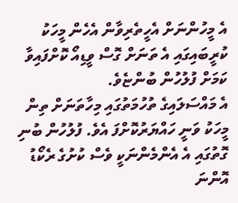އެ މީހުންނަށް އެހީތެރިވާން އެހެން މީހަކު ކުރީބައިގައި އެ ތަނަށް ގޮސް ވީޑިއޯ ކޮށްފައިވާ ކަމަށް ފުލުހުން ބުންޏެވެ.
އެ މައްސަލައިގެ ތުހުމަތުގައި މިހާތަނަށް ތިން މީހަކު ވަނީ ހައްޔަރުކޮށްފަ އެވެ. ފުލުހުން ބުނި ގޮތުގައި އެ އެންމެންނަކީ ވެސް ކުށުގެ ރެކޯޑު އޮންނަ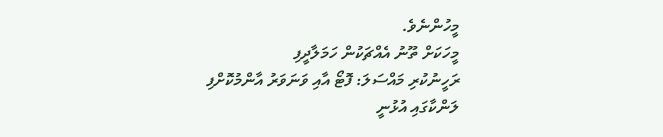މީހުންނެވެ.
މީހަކަށް ތޫނު އެއްޗަކުން ހަމަލާދީފި
ރަހީނުކުރި މައްސަލަ: ފޮޓޯ އާއި ވަނަވަރު އާންމުކޮށްފި
ލަންކާގައި އުޅުނީ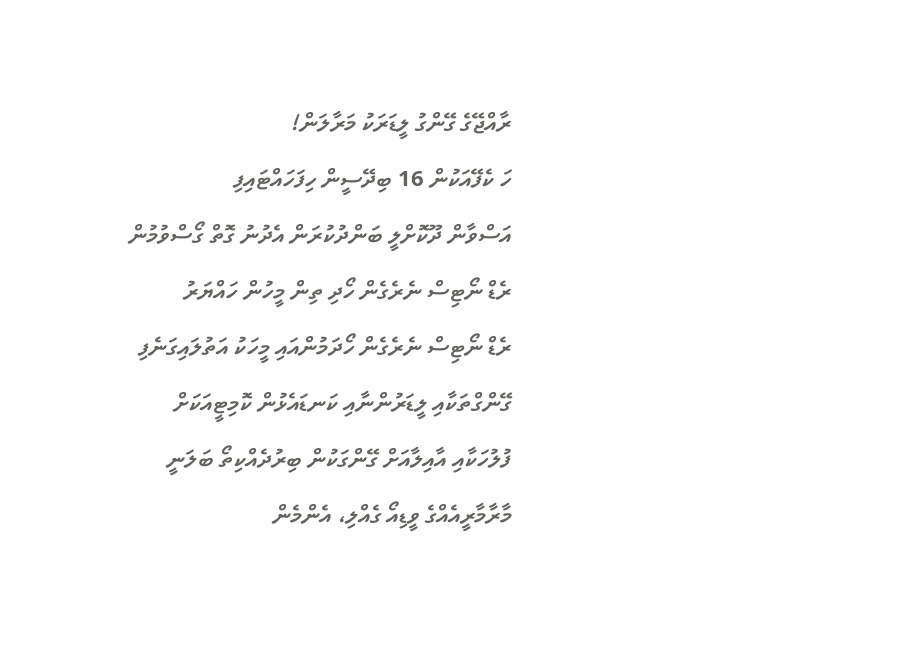ރާއްޖޭގެ ގޭންގު ލީޑަރަކު މަރާލަން!
ހަ ކެފޭއަކުން 16 ބިދޭސީން ހިފަހައްޓައިފި
އަސްވާން ދޫކޮށްލީ ބަންދުކުރަން އެދުނު ގޮތް ގޯސްވުމުން
ރެޑް ނޯޓިސް ނެރެގެން ހޯދި ތިން މީހުން ހައްޔަރު
ރެޑް ނޯޓިސް ނެރެގެން ހޯދަމުންއައި މީހަކު އަތުލައިގަނެފި
ގޭންގްތަކާއި ލީޑަރުންނާއި ކަނޑައެޅުން ކޮމިޓީއަކަށް
ފުލުހަކާއި އާއިލާއަށް ގޭންގަކުން ބިރުދެއްކިތޯ ބަލަނީ
މާރާމާރީއެއްގެ ވީޑިއޯ ގެއްލި، އެންމެން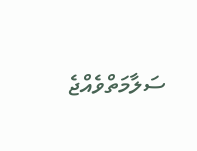ސަލާމަތްވެއްޖެ